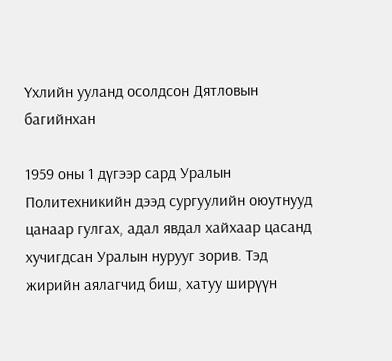Үхлийн ууланд осолдсон Дятловын багийнхан

1959 оны 1 дүгээр сард Уралын Политехникийн дээд сургуулийн оюутнууд цанаар гулгах, адал явдал хайхаар цасанд хучигдсан Уралын нурууг зорив. Тэд жирийн аялагчид биш, хатуу ширүүн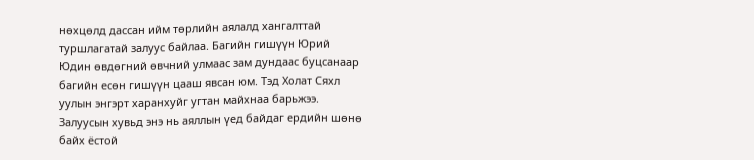нөхцөлд дассан ийм төрлийн аялалд хангалттай туршлагатай залуус байлаа. Багийн гишүүн Юрий Юдин өвдөгний өвчний улмаас зам дундаас буцсанаар багийн есөн гишүүн цааш явсан юм. Тэд Холат Сяхл уулын энгэрт харанхуйг угтан майхнаа барьжээ. Залуусын хувьд энэ нь аяллын үед байдаг ердийн шөнө байх ёстой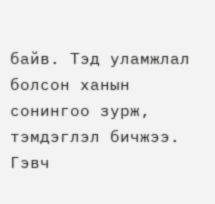байв. Тэд уламжлал болсон ханын сонингоо зурж, тэмдэглэл бичжээ. Гэвч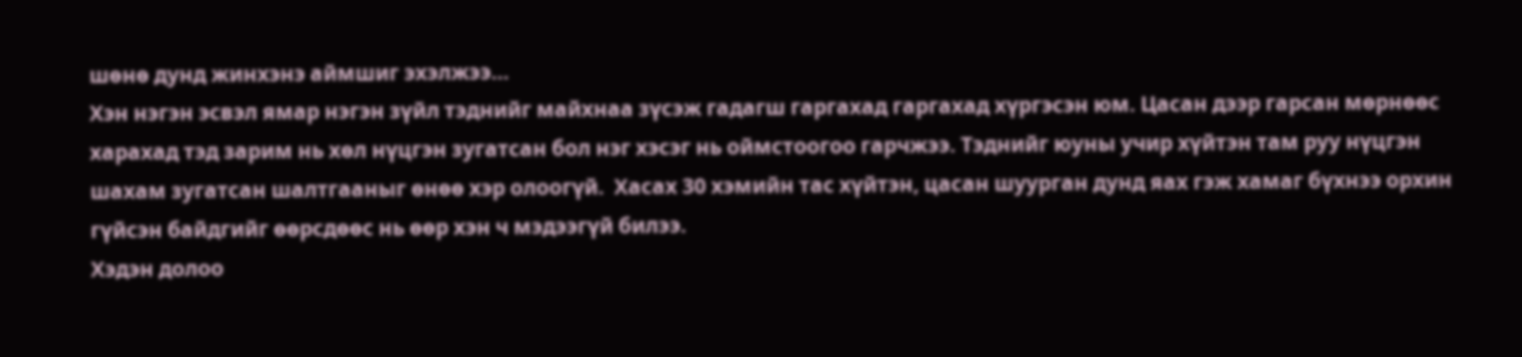шөнө дунд жинхэнэ аймшиг эхэлжээ...
Хэн нэгэн эсвэл ямар нэгэн зүйл тэднийг майхнаа зүсэж гадагш гаргахад гаргахад хүргэсэн юм. Цасан дээр гарсан мөрнөөс харахад тэд зарим нь хөл нүцгэн зугатсан бол нэг хэсэг нь оймстоогоо гарчжээ. Тэднийг юуны учир хүйтэн там руу нүцгэн шахам зугатсан шалтгааныг өнөө хэр олоогүй.  Хасах 30 хэмийн тас хүйтэн, цасан шуурган дунд яах гэж хамаг бүхнээ орхин гүйсэн байдгийг өөрсдөөс нь өөр хэн ч мэдээгүй билээ.
Хэдэн долоо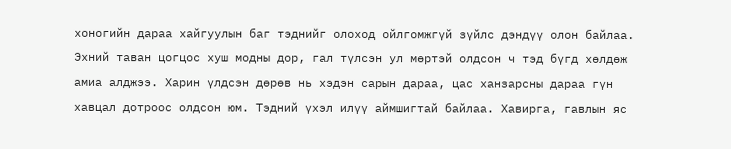хоногийн дараа хайгуулын баг тэднийг олоход ойлгомжгүй зүйлс дэндүү олон байлаа. Эхний таван цогцос хуш модны дор, гал түлсэн ул мөртэй олдсон ч тэд бүгд хөлдөж амиа алджээ. Харин үлдсэн дөрөв нь хэдэн сарын дараа, цас ханзарсны дараа гүн хавцал дотроос олдсон юм. Тэдний үхэл илүү аймшигтай байлаа. Хавирга, гавлын яс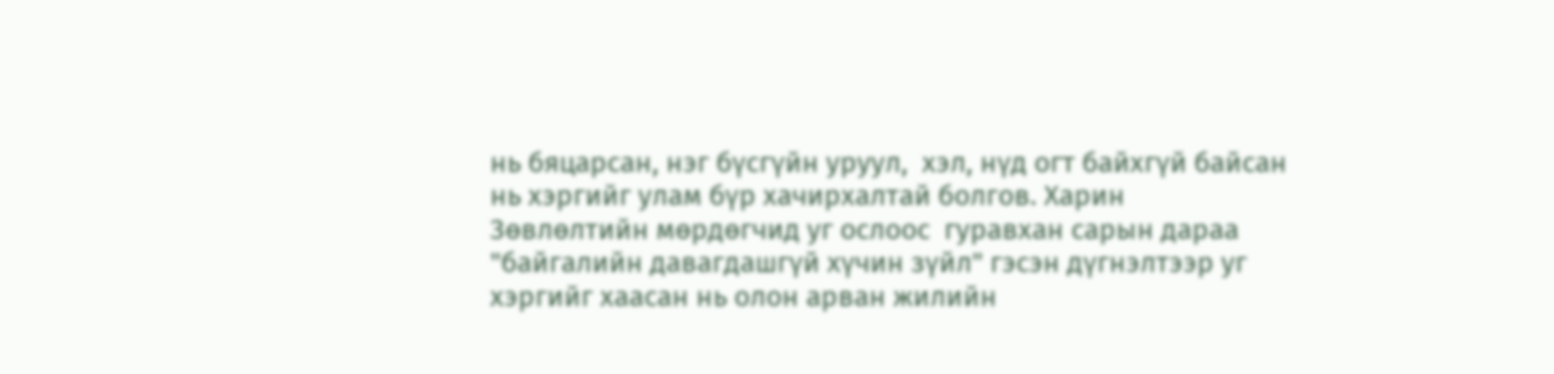нь бяцарсан, нэг бүсгүйн уруул,  хэл, нүд огт байхгүй байсан нь хэргийг улам бүр хачирхалтай болгов. Харин Зөвлөлтийн мөрдөгчид уг ослоос  гуравхан сарын дараа "байгалийн давагдашгүй хүчин зүйл" гэсэн дүгнэлтээр уг хэргийг хаасан нь олон арван жилийн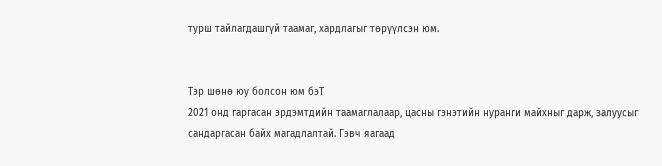турш тайлагдашгүй таамаг, хардлагыг төрүүлсэн юм.


Тэр шөнө юу болсон юм бэТ
2021 онд гаргасан эрдэмтдийн таамаглалаар, цасны гэнэтийн нуранги майхныг дарж, залуусыг сандаргасан байх магадлалтай. Гэвч яагаад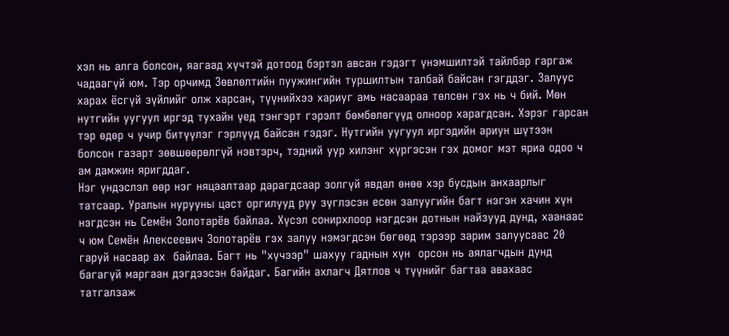хэл нь алга болсон, яагаад хүчтэй дотоод бэртэл авсан гэдэгт үнэмшилтэй тайлбар гаргаж чадаагүй юм. Тэр орчимд Зөвлөлтийн пуужингийн туршилтын талбай байсан гэгддэг. Залуус харах ёсгүй зүйлийг олж харсан, түүнийхээ хариуг амь насаараа төлсөн гэх нь ч бий. Мөн нутгийн уугуул иргэд тухайн үед тэнгэрт гэрэлт бөмбөлөгүүд олноор харагдсан. Хэрэг гарсан тэр өдөр ч учир битүүлэг гэрлүүд байсан гэдэг. Нутгийн уугуул иргэдийн ариун шүтээн болсон газарт зөвшөөрөлгүй нэвтэрч, тэдний уур хилэнг хүргэсэн гэх домог мэт яриа одоо ч ам дамжин яригддаг.
Нэг үндэслэл өөр нэг няцаалтаар дарагдсаар золгүй явдал өнөө хэр бусдын анхаарлыг татсаар. Уралын нурууны цаст оргилууд руу зүглэсэн есөн залуугийн багт нэгэн хачин хүн нэгдсэн нь Семён Золотарёв байлаа. Хүсэл сонирхлоор нэгдсэн дотнын найзууд дунд, хаанаас ч юм Семён Алексеевич Золотарёв гэх залуу нэмэгдсэн бөгөөд тэрээр зарим залуусаас 20 гаруй насаар ах  байлаа. Багт нь "хүчээр" шахуу гаднын хүн  орсон нь аялагчдын дунд багагүй маргаан дэгдээсэн байдаг. Багийн ахлагч Дятлов ч түүнийг багтаа авахаас татгалзаж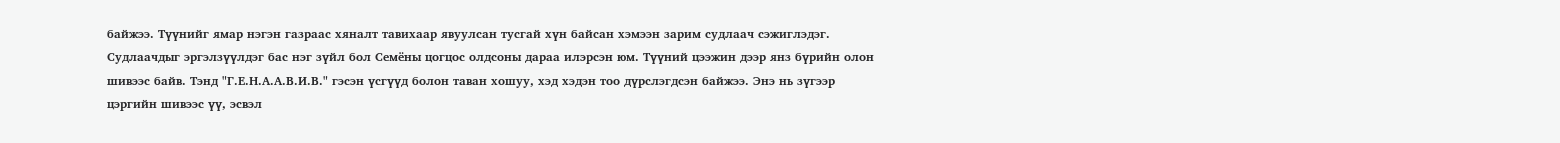байжээ. Түүнийг ямар нэгэн газраас хяналт тавихаар явуулсан тусгай хүн байсан хэмээн зарим судлаач сэжиглэдэг.
Судлаачдыг эргэлзүүлдэг бас нэг зүйл бол Семёны цогцос олдсоны дараа илэрсэн юм. Түүний цээжин дээр янз бүрийн олон шивээс байв. Тэнд "Г.Е.Н.А.А.В.И.В." гэсэн үсгүүд болон таван хошуу, хэд хэдэн тоо дүрслэгдсэн байжээ. Энэ нь зүгээр цэргийн шивээс үү, эсвэл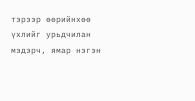тэрээр өөрийнхөө үхлийг урьдчилан мэдэрч, ямар нэгэн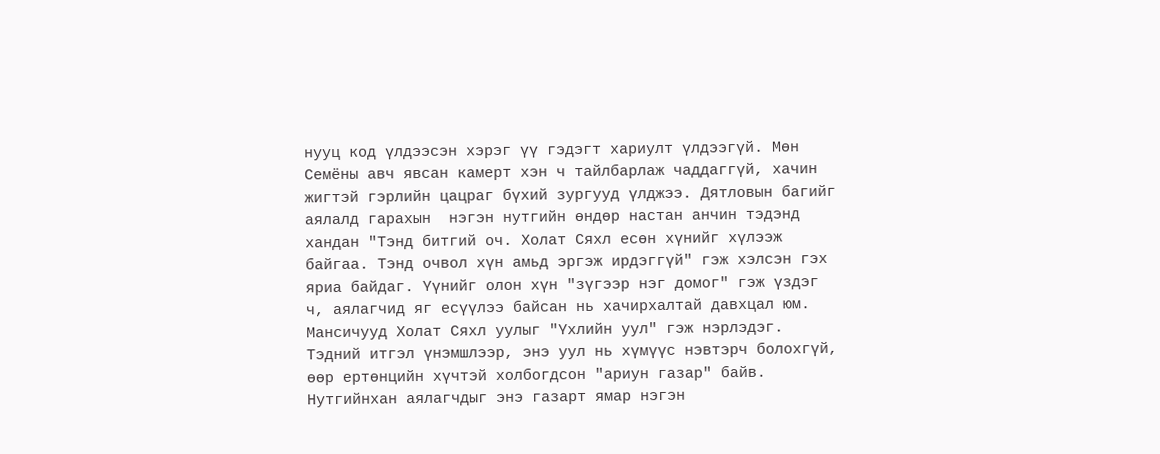нууц код үлдээсэн хэрэг үү гэдэгт хариулт үлдээгүй. Мөн Семёны авч явсан камерт хэн ч тайлбарлаж чаддаггүй, хачин жигтэй гэрлийн цацраг бүхий зургууд үлджээ. Дятловын багийг аялалд гарахын  нэгэн нутгийн өндөр настан анчин тэдэнд хандан "Тэнд битгий оч. Холат Сяхл есөн хүнийг хүлээж байгаа. Тэнд очвол хүн амьд эргэж ирдэггүй" гэж хэлсэн гэх яриа байдаг. Үүнийг олон хүн "зүгээр нэг домог" гэж үздэг ч, аялагчид яг есүүлээ байсан нь хачирхалтай давхцал юм. Мансичууд Холат Сяхл уулыг "Үхлийн уул" гэж нэрлэдэг. Тэдний итгэл үнэмшлээр, энэ уул нь хүмүүс нэвтэрч болохгүй, өөр ертөнцийн хүчтэй холбогдсон "ариун газар" байв. Нутгийнхан аялагчдыг энэ газарт ямар нэгэн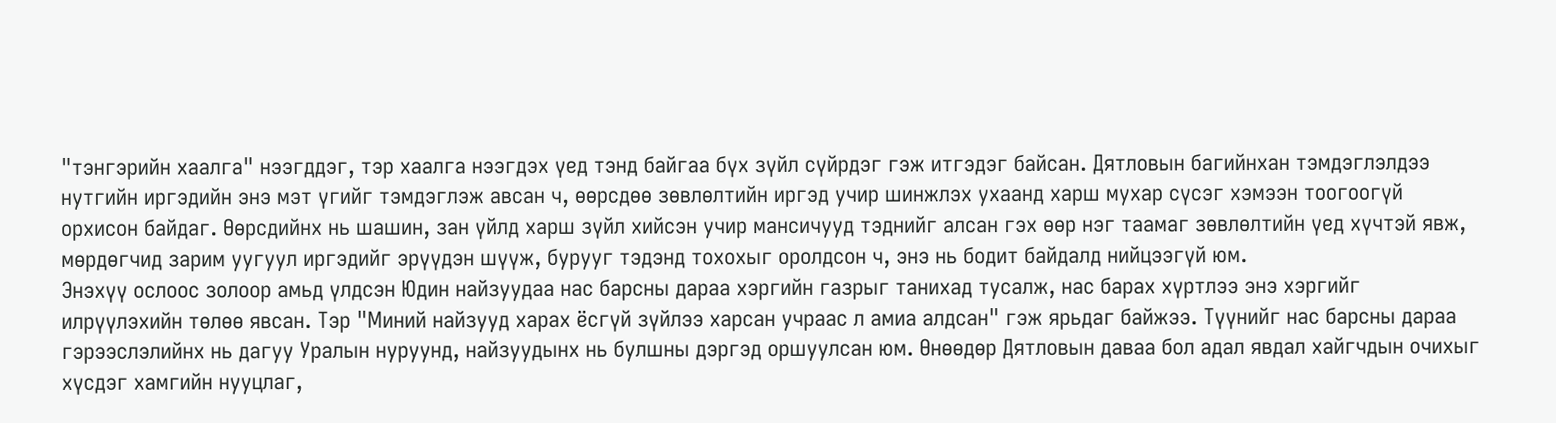"тэнгэрийн хаалга" нээгддэг, тэр хаалга нээгдэх үед тэнд байгаа бүх зүйл сүйрдэг гэж итгэдэг байсан. Дятловын багийнхан тэмдэглэлдээ нутгийн иргэдийн энэ мэт үгийг тэмдэглэж авсан ч, өөрсдөө зөвлөлтийн иргэд учир шинжлэх ухаанд харш мухар сүсэг хэмээн тоогоогүй орхисон байдаг. Өөрсдийнх нь шашин, зан үйлд харш зүйл хийсэн учир мансичууд тэднийг алсан гэх өөр нэг таамаг зөвлөлтийн үед хүчтэй явж, мөрдөгчид зарим уугуул иргэдийг эрүүдэн шүүж, бурууг тэдэнд тохохыг оролдсон ч, энэ нь бодит байдалд нийцээгүй юм.
Энэхүү ослоос золоор амьд үлдсэн Юдин найзуудаа нас барсны дараа хэргийн газрыг танихад тусалж, нас барах хүртлээ энэ хэргийг илрүүлэхийн төлөө явсан. Тэр "Миний найзууд харах ёсгүй зүйлээ харсан учраас л амиа алдсан" гэж ярьдаг байжээ. Түүнийг нас барсны дараа гэрээслэлийнх нь дагуу Уралын нуруунд, найзуудынх нь булшны дэргэд оршуулсан юм. Өнөөдөр Дятловын даваа бол адал явдал хайгчдын очихыг хүсдэг хамгийн нууцлаг,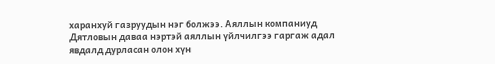харанхуй газруудын нэг болжээ. Аяллын компаниуд Дятловын даваа нэртэй аяллын үйлчилгээ гаргаж адал явдалд дурласан олон хүн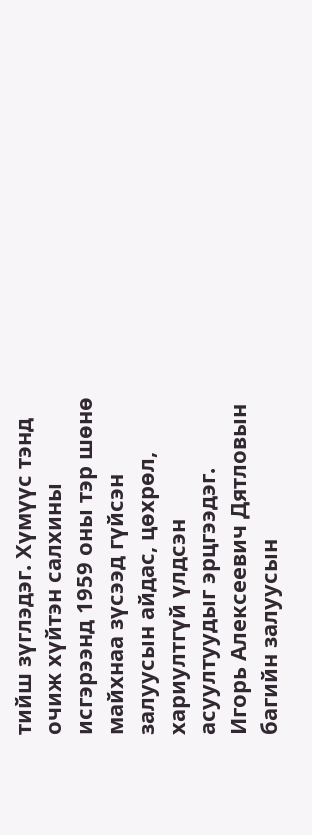тийш зүглэдэг. Хүмүүс тэнд очиж хүйтэн салхины исгэрээнд 1959 оны тэр шөнө майхнаа зүсээд гүйсэн залуусын айдас, цөхрөл, хариултгүй үлдсэн асуултуудыг эрцгээдэг. Игорь Алексеевич Дятловын багийн залуусын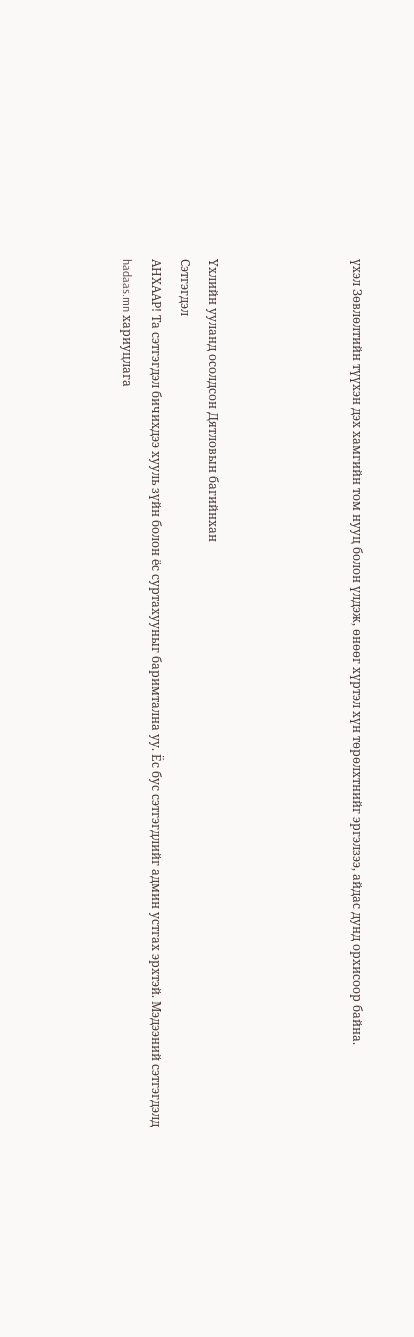үхэл Зөвлөлтийн түүхэн дэх хамгийн том нууц болон үлдэж, өнөөг хүртэл хүн төрөлхтнийг эргэлзээ, айдас дунд орхисоор байна.




Үхлийн ууланд осолдсон Дятловын багийнхан
Сэтгэгдэл
АНХААР! Та сэтгэгдэл бичихдээ хууль зүйн болон ёс суртахууныг баримтална уу. Ёс бус сэтгэгдлийг админ устгах эрхтэй. Мэдээний сэтгэгдэлд hadaas.mn хариуцлага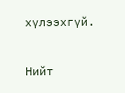хүлээхгүй.

Нийт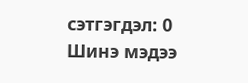сэтгэгдэл: 0
Шинэ мэдээ